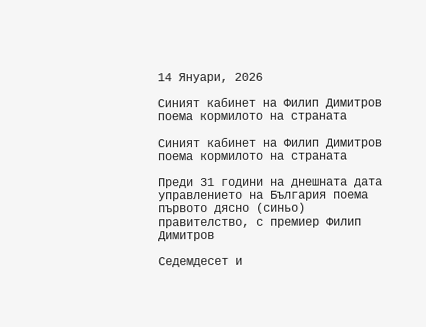14 Януари, 2026

Синият кабинет на Филип Димитров поема кормилото на страната

Синият кабинет на Филип Димитров поема кормилото на страната

Преди 31 години на днешната дата управлението на България поема първото дясно (синьо) правителство, с премиер Филип Димитров

Седемдесет и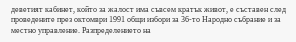деветият кабинет, който за жалост има съвсем кратък живот, е съставен след проведените през октомври 1991 общи избори за 36-то Народно събрание и за местно управление. Разпределението на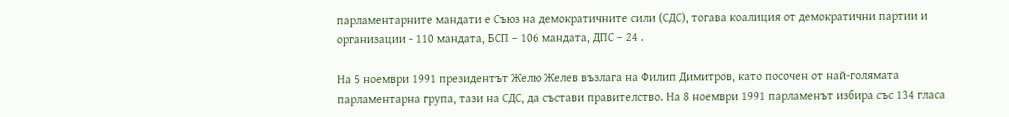парламентарните мандати е Съюз на демократичните сили (СДС), тогава коалиция от демократични партии и организации - 110 мандата, БСП – 106 мандата, ДПС – 24 .

На 5 ноември 1991 президентът Желю Желев възлага на Филип Димитров, като посочен от най-голямата парламентарна група, тази на СДС, да състави правителство. На 8 ноември 1991 парламенът избира със 134 гласа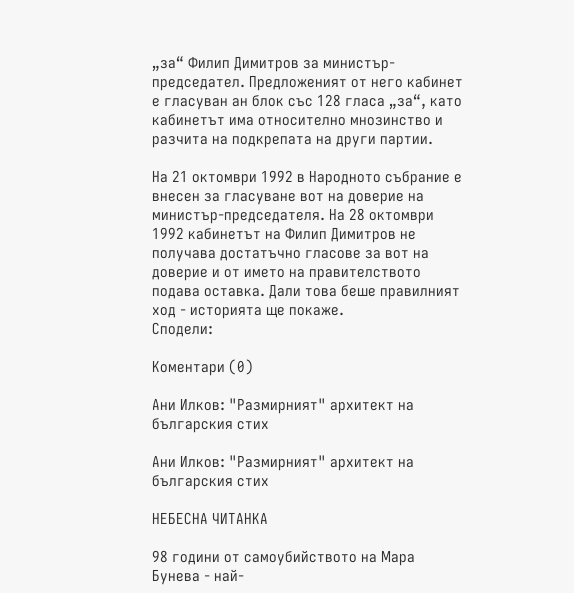„за“ Филип Димитров за министър-председател. Предложеният от него кабинет е гласуван ан блок със 128 гласа „за“, като кабинетът има относително мнозинство и разчита на подкрепата на други партии.

На 21 октомври 1992 в Народното събрание е внесен за гласуване вот на доверие на министър-председателя. На 28 октомври 1992 кабинетът на Филип Димитров не получава достатъчно гласове за вот на доверие и от името на правителството подава оставка. Дали това беше правилният ход - историята ще покаже.
Сподели:

Коментари (0)

Ани Илков: "Размирният" архитект на българския стих

Ани Илков: "Размирният" архитект на българския стих

НЕБЕСНА ЧИТАНКА

98 години от самоубийството на Мара Бунева - най-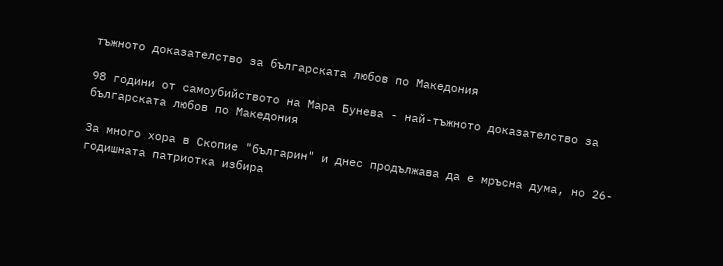тъжното доказателство за българската любов по Македония

98 години от самоубийството на Мара Бунева - най-тъжното доказателство за българската любов по Македония

За много хора в Скопие "българин" и днес продължава да е мръсна дума, но 26-годишната патриотка избира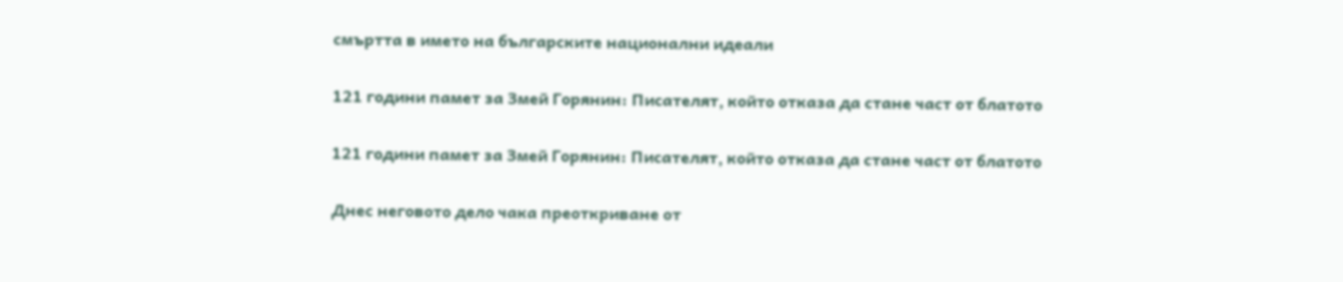смъртта в името на българските национални идеали

121 години памет за Змей Горянин: Писателят, който отказа да стане част от блатото

121 години памет за Змей Горянин: Писателят, който отказа да стане част от блатото

Днес неговото дело чака преоткриване от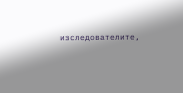изследователите,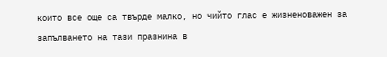които все още са твърде малко, но чийто глас е жизненоважен за запълването на тази празнина в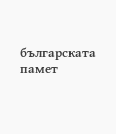българската памет